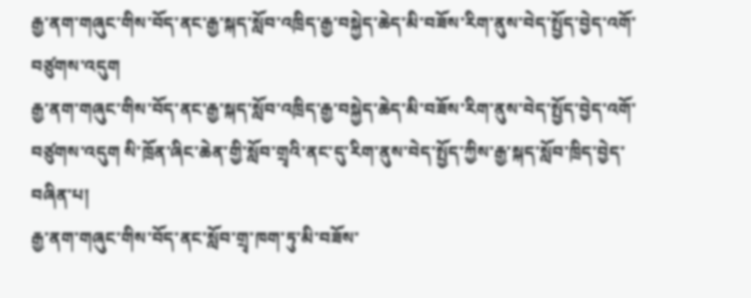རྒྱ་ནག་གཞུང་གིས་བོད་ནང་རྒྱ་སྐད་སློབ་འཁྲིད་རྒྱ་བསྐྱེད་ཆེད་མི་བཟོས་རིག་ནུས་བེད་སྤྱོད་བྱེད་འགོ་བཙུགས་འདུག
རྒྱ་ནག་གཞུང་གིས་བོད་ནང་རྒྱ་སྐད་སློབ་འཁྲིད་རྒྱ་བསྐྱེད་ཆེད་མི་བཟོས་རིག་ནུས་བེད་སྤྱོད་བྱེད་འགོ་བཙུགས་འདུག སི་ཁྲོན་ཞིང་ཆེན་གྱི་སློབ་གྲྭའི་ནང་དུ་རིག་ནུས་བེད་སྤྱོད་ཀྱིས་རྒྱ་སྐད་སློབ་ཁྲིད་བྱེད་བཞིན་པ།
རྒྱ་ནག་གཞུང་གིས་བོད་ནང་སློབ་གྲྭ་ཁག་ཏུ་མི་བཟོས་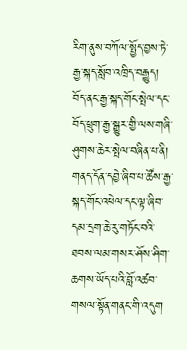རིག་ནུས་བཀོལ་སྤྱོད་བྱས་ཏེ་རྒྱ་སྐད་སློབ་འཁྲིད་བརྒྱུད། བོད་ནང་རྒྱ་སྐད་གོང་སྤེལ་དང་བོད་ཕྲུག་རྒྱ་སྒྱུར་གྱི་ལས་གཞི་ཤུགས་ཆེར་སྤེལ་བཞིན་པ་ནི། གནད་དོན་དབྱེ་ཞིབ་པ་ཚོས་རྒྱ་སྐད་གོང་འཕེལ་དང་ལྟ་ཞིབ་དམ་དྲག་ཆེ་རུ་གཏོང་བའི་ཐབས་ལམ་གསར་ཤོས་ཤིག་ཆགས་ཡོད་པའི་བློ་འཚབ་གསལ་སྟོན་གནང་གི་འདུག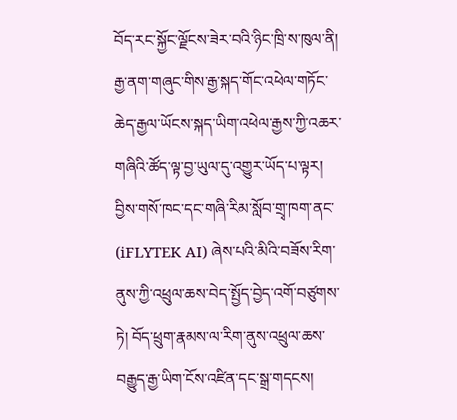བོད་རང་སྐྱོང་ལྗོངས་ཟེར་བའི་ཉིང་ཁྲི་ས་ཁུལ་ནི། རྒྱ་ནག་གཞུང་གིས་རྒྱ་སྐད་གོང་འཕེལ་གཏོང་ཆེད་རྒྱལ་ཡོངས་སྐད་ཡིག་འཕེལ་རྒྱས་ཀྱི་འཆར་གཞིའི་ཚོད་ལྟ་བྱ་ཡུལ་དུ་འགྱུར་ཡོད་པ་ལྟར། བྱིས་གསོ་ཁང་དང་གཞི་རིམ་སློབ་གྲྭ་ཁག་ནང་ (iFLYTEK AI) ཞེས་པའི་མིའི་བཟོས་རིག་ནུས་ཀྱི་འཕྲུལ་ཆས་བེད་སྤྱོད་བྱེད་འགོ་བཙུགས་ཏེ། བོད་ཕྲུག་རྣམས་ལ་རིག་ནུས་འཕྲུལ་ཆས་བརྒྱུད་རྒྱ་ཡིག་ངོས་འཛིན་དང་སྒྲ་གདངས།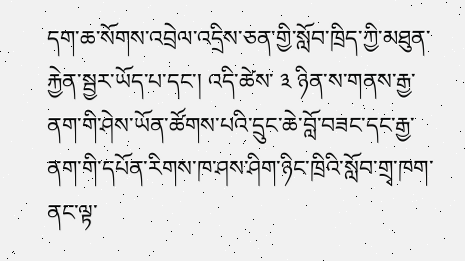དག་ཆ་སོགས་འབྲེལ་འདྲིས་ཅན་གྱི་སློབ་ཁྲིད་ཀྱི་མཐུན་རྐྱེན་སྦྱར་ཡོད་པ་དང་། འདི་ཚེས་ ༣ ཉིན་ས་གནས་རྒྱ་ནག་གི་ཤེས་ཡོན་ཚོགས་པའི་དྲུང་ཆེ་བློ་བཟང་དང་རྒྱ་ནག་གི་དཔོན་རིགས་ཁ་ཤས་ཤིག་ཉིང་ཁྲིའི་སློབ་གྲྭ་ཁག་ནང་ལྟ་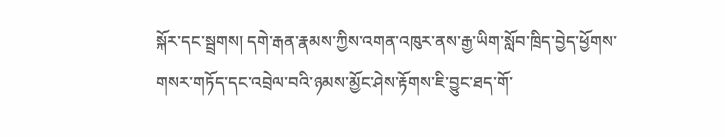སྐོར་དང་སྦྲགས། དགེ་རྒན་རྣམས་ཀྱིས་འགན་འཁུར་ནས་རྒྱ་ཡིག་སློབ་ཁྲིད་བྱེད་ཕྱོགས་གསར་གཏོད་དང་འབྲེལ་བའི་ཉམས་མྱོང་ཤེས་རྟོགས་ཇི་བྱུང་ཐད་གོ་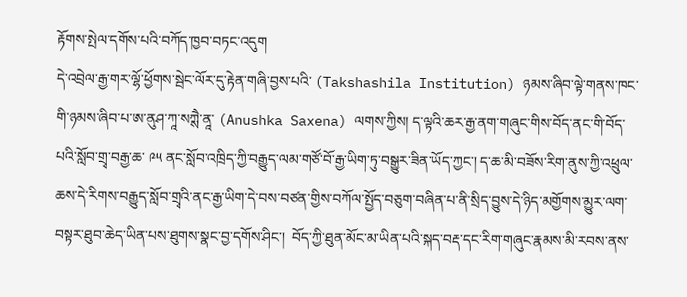རྟོགས་སྤེལ་དགོས་པའི་བཀོད་ཁྱབ་བཏང་འདུག
དེ་འབྲེལ་རྒྱ་གར་ལྷོ་ཕྱོགས་སྦེང་ལོར་དུ་རྟེན་གཞི་བྱས་པའི་ (Takshashila Institution) ཉམས་ཞིབ་ལྟེ་གནས་ཁང་གི་ཉམས་ཞིབ་པ་ཨ་ནུཤ་ཀཱ་སཀྶཻ་ནཱ་ (Anushka Saxena) ལགས་ཀྱིས། ད་ལྟའི་ཆར་རྒྱ་ནག་གཞུང་གིས་བོད་ནང་གི་བོད་པའི་སློབ་གྲྭ་བརྒྱ་ཆ་ ༩༥ ནང་སློབ་འཁྲིད་ཀྱི་བརྒྱུད་ལམ་གཙོ་བོ་རྒྱ་ཡིག་ཏུ་བསྒྱུར་ཟིན་ཡོད་ཀྱང་། ད་ཆ་མི་བཟོས་རིག་ནུས་ཀྱི་འཕྲུལ་ཆས་དེ་རིགས་བརྒྱུད་སློབ་གྲྭའི་ནང་རྒྱ་ཡིག་དེ་བས་བཙན་གྱིས་བཀོལ་སྤྱོད་བཅུག་བཞིན་པ་ནི་སྲིད་བྱུས་དེ་ཉིད་མགྱོགས་མྱུར་ལག་བསྟར་ཐུབ་ཆེད་ཡིན་པས་ཐུགས་སྣང་བྱ་དགོས་ཤིང་།  བོད་ཀྱི་ཐུན་མོང་མ་ཡིན་པའི་སྐད་བརྡ་དང་རིག་གཞུང་རྣམས་མི་རབས་ནས་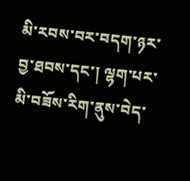མི་རབས་བར་བདག་ཉར་བྱ་ཐབས་དང་། ལྷག་པར་མི་བཟོས་རིག་ནུས་བེད་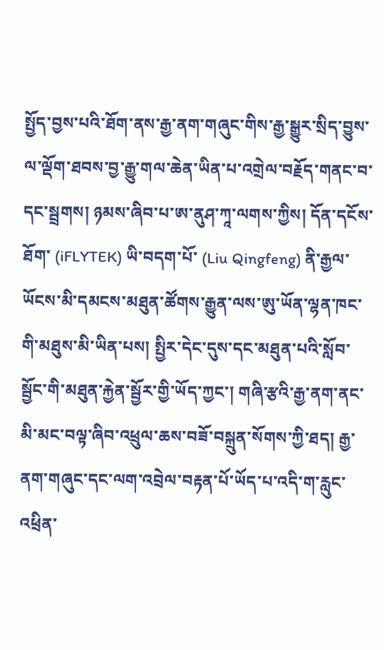སྤྱོད་བྱས་པའི་ཐོག་ནས་རྒྱ་ནག་གཞུང་གིས་རྒྱ་སྒྱུར་སྲིད་བྱུས་ལ་ལྡོག་ཐབས་བྱ་རྒྱུ་གལ་ཆེན་ཡིན་པ་འགྲེལ་བརྗོད་གནང་བ་དང་སྦྲགས། ཉམས་ཞིབ་པ་ཨ་ནུཤ་ཀཱ་ལགས་ཀྱིས། དོན་དངོས་ཐོག་ (iFLYTEK) ཡི་བདག་པོ་ (Liu Qingfeng) ནི་རྒྱལ་ཡོངས་མི་དམངས་མཐུན་ཚོགས་རྒྱུན་ལས་ཨུ་ཡོན་ལྷན་ཁང་གི་མཐུས་མི་ཡིན་པས། སྤྱིར་དེང་དུས་དང་མཐུན་པའི་སློབ་སྦྱོང་གི་མཐུན་རྐྱེན་སྦྱོར་གྱི་ཡོད་ཀྱང་། གཞི་རྩའི་རྒྱ་ནག་ནང་མི་མང་བལྟ་ཞིབ་འཕྲུལ་ཆས་བཟོ་བསྐྲུན་སོགས་ཀྱི་ཐད། རྒྱ་ནག་གཞུང་དང་ལག་འབྲེལ་བརྟན་པོ་ཡོད་པ་འདི་ག་རླུང་འཕྲིན་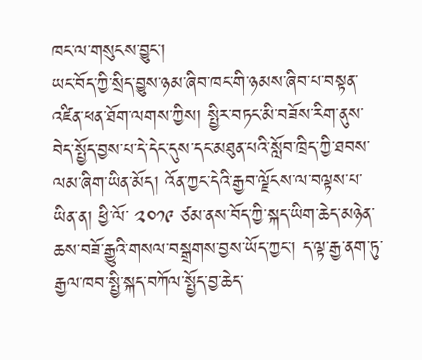ཁང་ལ་གསུངས་བྱུང་།
ཡང་བོད་ཀྱི་སྲིད་བྱུས་ཉམ་ཞིབ་ཁང་གི་ཉམས་ཞིབ་པ་བསྟན་འཛིན་ཕན་ཐོག་ལགས་ཀྱིས། སྤྱིར་བཏང་མི་བཟོས་རིག་ནུས་བེད་སྤྱོད་བྱས་པ་དེ་དེང་དུས་དང་མཐུན་པའི་སློབ་ཁྲིད་ཀྱི་ཐབས་ལམ་ཞིག་ཡིན་མོད། འོན་ཀྱང་དེའི་རྒྱབ་ལྗོངས་ལ་བལྟས་པ་ཡིན་ན། ཕྱི་ལོ་ ༢༠༡༩ ཙམ་ནས་བོད་ཀྱི་སྐད་ཡིག་ཆེད་མཉེན་ཆས་བཟོ་རྒྱུའི་གསལ་བསྒྲགས་བྱས་ཡོད་ཀྱང་། ད་ལྟ་རྒྱ་ནག་ཏུ་རྒྱལ་ཁབ་སྤྱི་སྐད་བཀོལ་སྤྱོད་བྱ་ཆེད་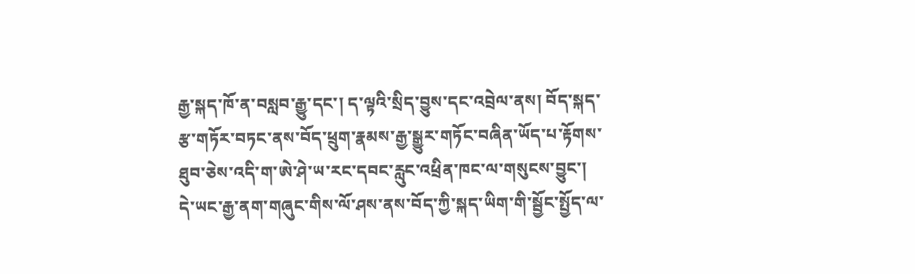རྒྱ་སྐད་ཁོ་ན་བསླབ་རྒྱུ་དང་། ད་ལྟའི་སྲིད་བྱུས་དང་འབྲེལ་ནས། བོད་སྐད་རྩ་གཏོར་བཏང་ནས་བོད་ཕྲུག་རྣམས་རྒྱ་སྒྱུར་གཏོང་བཞིན་ཡོད་པ་རྟོགས་ཐུབ་ཅེས་འདི་ག་ཨེ་ཤེ་ཡ་རང་དབང་རླུང་འཕྲིན་ཁང་ལ་གསུངས་བྱུང་།
དེ་ཡང་རྒྱ་ནག་གཞུང་གིས་ལོ་ཤས་ནས་བོད་ཀྱི་སྐད་ཡིག་གི་སྦྱོང་སྤྱོད་ལ་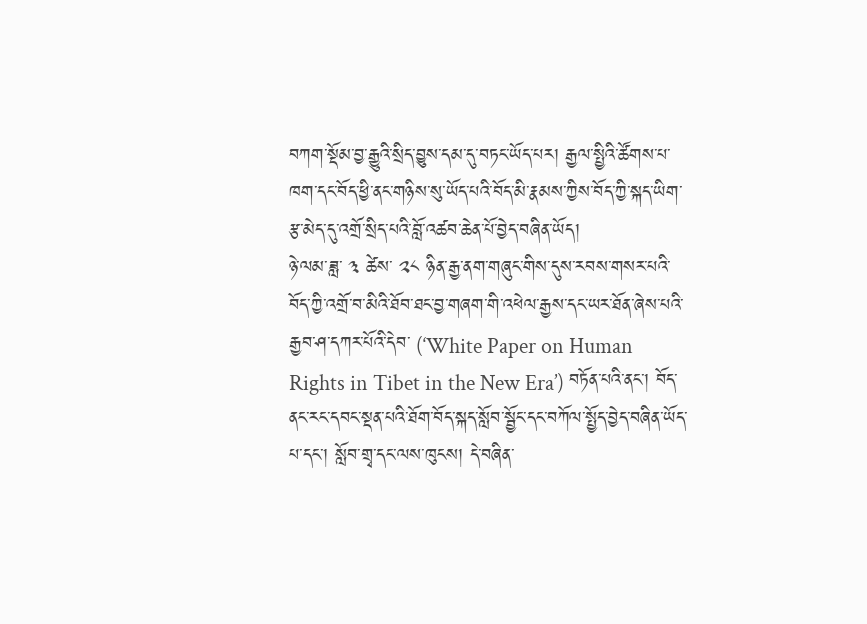བཀག་སྡོམ་བྱ་རྒྱུའི་སྲིད་བྱུས་དམ་དུ་བཏང་ཡོད་པར། རྒྱལ་སྤྱིའི་ཚོགས་པ་ཁག་དང་བོད་ཕྱི་ནང་གཉིས་སུ་ཡོད་པའི་བོད་མི་རྣམས་ཀྱིས་བོད་ཀྱི་སྐད་ཡིག་རྩ་མེད་དུ་འགྲོ་སྲིད་པའི་བློ་འཚབ་ཆེན་པོ་བྱེད་བཞིན་ཡོད།
ཉེ་ལམ་ཟླ་ ༣ ཚེས་ ༢༨ ཉིན་རྒྱ་ནག་གཞུང་གིས་དུས་རབས་གསར་པའི་བོད་ཀྱི་འགྲོ་བ་མིའི་ཐོབ་ཐང་བྱ་གཞག་གི་འཕེལ་རྒྱས་དང་ཡར་ཐོན་ཞེས་པའི་རྒྱབ་ཤ་དཀར་པོའི་དེབ་ (‘White Paper on Human Rights in Tibet in the New Era’) བཏོན་པའི་ནང་། བོད་ནང་རང་དབང་སྡན་པའི་ཐོག་བོད་སྐད་སློབ་སྦྱོང་དང་བཀོལ་སྤྱོད་བྱེད་བཞིན་ཡོད་པ་དང་། སློབ་གྲྭ་དང་ལས་ཁུངས། དེ་བཞིན་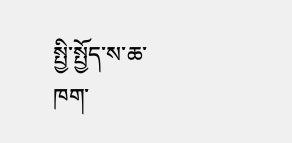སྤྱི་སྤྱོད་ས་ཆ་ཁག་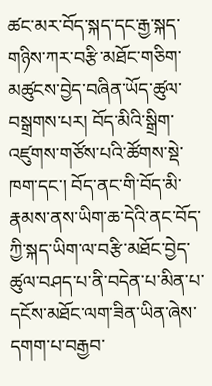ཚང་མར་བོད་སྐད་དང་རྒྱ་སྐད་གཉིས་ཀར་བརྩི་མཐོང་གཅིག་མཚུངས་བྱེད་བཞིན་ཡོད་ཚུལ་བསྒྲགས་པར། བོད་མིའི་སྒྲིག་འཛུགས་གཙོས་པའི་ཚོགས་སྡེ་ཁག་དང་། བོད་ནང་གི་བོད་མི་རྣམས་ནས་ཡིག་ཆ་དེའི་ནང་བོད་ཀྱི་སྐད་ཡིག་ལ་བརྩི་མཐོང་བྱེད་ཚུལ་བཤད་པ་ནི་བདེན་པ་མིན་པ་དངོས་མཐོང་ལག་ཟིན་ཡིན་ཞེས་དགག་པ་བརྒྱབ་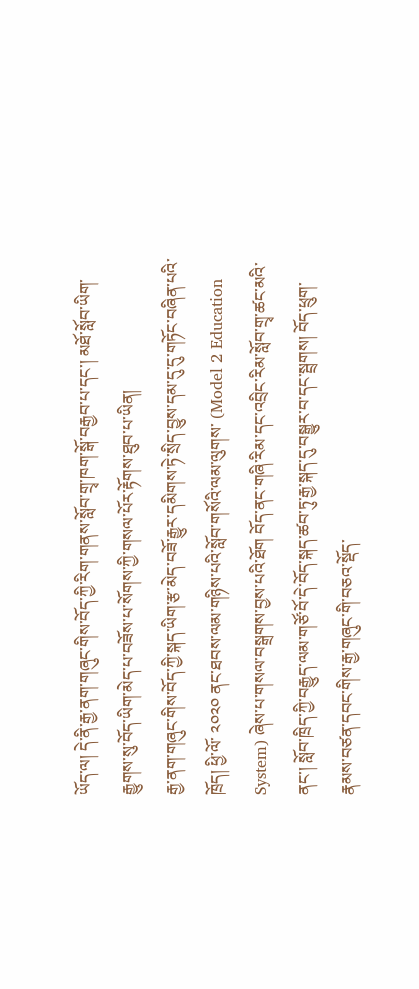ཡོད་ལ། དེ་ནི་རྒྱ་ནག་གཞུང་གིས་བོད་ཀྱི་རིག་གནས་སློབ་གྲྭ་ཁག་སྒོ་བརྒྱབ་པ་དང་། མཐོ་སློབ་ཡིག་རྒྱུགས་སུ་བོད་ཡིག་མེད་པ་བཟོས་པ་སོགས་ཀྱི་གསལ་པོར་རྟོགས་ཐུབ་པ་ཡིན།
རྒྱ་ནག་གཞུང་གིས་བོད་ཀྱི་སྐད་ཡིག་རྩ་མེད་བཟོ་རྒྱུར་དམིགས་ཏེ་སྲིད་བྱུས་དམ་དུ་དུ་གཏོང་བཞིན་པའི་ཁྲོད། ཕྱི་ལོ་ ༢༠༢༠ ནང་ཐབས་ལམ་གཉིས་པའི་སློབ་གསོའི་ལམ་ལུགས་ (Model 2 Education System) ཞེས་པ་གསལ་བསྒྲགས་བྱས་པའི་ཐོག བོད་ནང་གཞི་རིམ་དང་འབྲིང་རིམ་སློབ་གྲྭ་ཚང་མའི་ནང་། སློབ་ཁྲིད་ཀྱི་བརྒྱུད་ལམ་གཙོ་བོ་དེ་བོད་སྐད་ཚབ་ཏུ་རྒྱ་སྐད་དུ་བསྒྱུར་བ་དང་སྦྲགས། བོད་ཕྲུག་རྣམས་བཙན་དབང་གིས་རྒྱ་གཞུང་གི་བཅའ་སྡོད་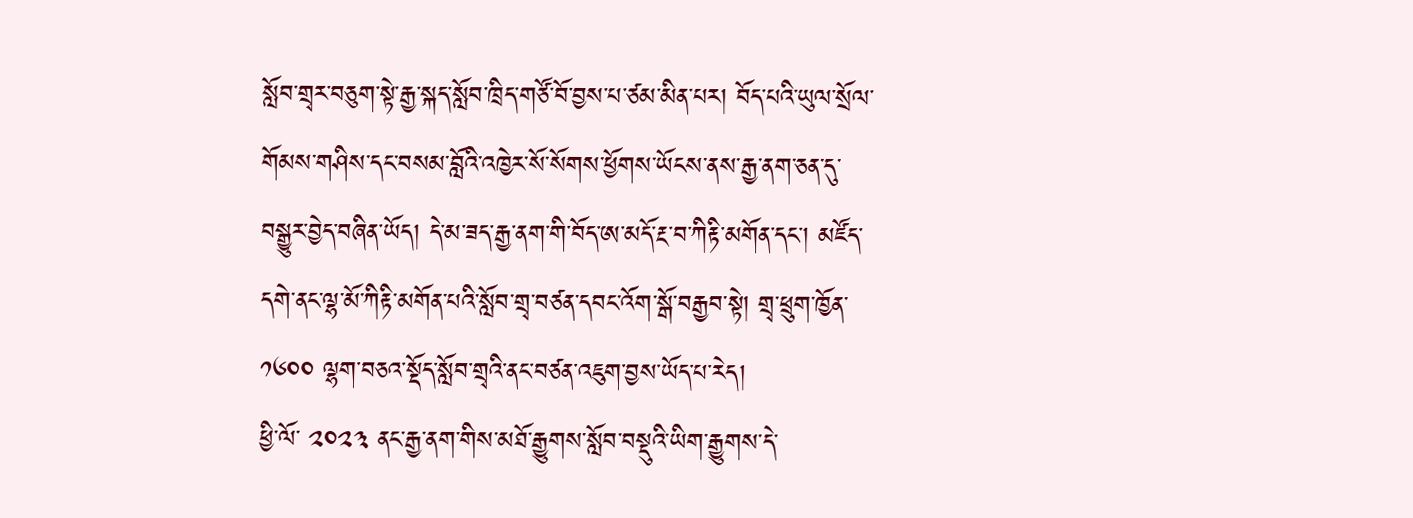སློབ་གྲྭར་བཅུག་སྟེ་རྒྱ་སྐད་སློབ་ཁྲིད་གཙོ་བོ་བྱས་པ་ཙམ་མིན་པར། བོད་པའི་ཡུལ་སྲོལ་གོམས་གཤིས་དང་བསམ་བློའི་འཁྱེར་སོ་སོགས་ཕྱོགས་ཡོངས་ནས་རྒྱ་ནག་ཅན་དུ་བསྒྱུར་བྱེད་བཞིན་ཡོད། དེ་མ་ཟད་རྒྱ་ནག་གི་བོད་ཨ་མདོ་རྔ་བ་ཀིརྟི་མགོན་དང་། མཛོད་དགེ་ནང་ལྷ་མོ་ཀིརྟི་མགོན་པའི་སློབ་གྲྭ་བཙན་དབང་འོག་སྒོ་བརྒྱབ་སྟེ། གྲྭ་ཕྲུག་ཁྱོན་ ༡༦༠༠ ལྷག་བཅའ་སྡོད་སློབ་གྲྭའི་ནང་བཙན་འཇུག་བྱས་ཡོད་པ་རེད།
ཕྱི་ལོ་ ༢༠༢༣ ནང་རྒྱ་ནག་གིས་མཐོ་རྒྱུགས་སློབ་བསྡུའི་ཡིག་རྒྱུགས་དེ་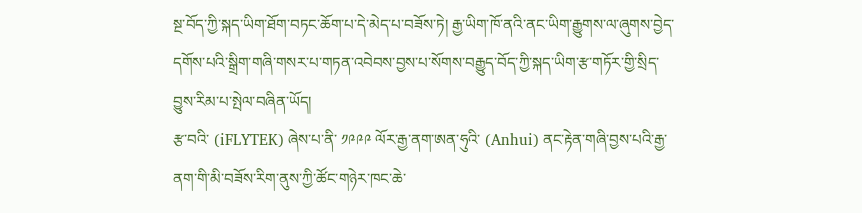སྔ་བོད་ཀྱི་སྐད་ཡིག་ཐོག་བཏང་ཆོག་པ་དེ་མེད་པ་བཟོས་ཏེ། རྒྱ་ཡིག་ཁོ་ནའི་ནང་ཡིག་རྒྱུགས་ལ་ཞུགས་བྱེད་དགོས་པའི་སྒྲིག་གཞི་གསར་པ་གཏན་འབེབས་བྱས་པ་སོགས་བརྒྱུད་བོད་ཀྱི་སྐད་ཡིག་རྩ་གཏོར་གྱི་སྲིད་བྱུས་རིམ་པ་སྤེལ་བཞིན་ཡོད།
རྩ་བའི་ (iFLYTEK) ཞེས་པ་ནི་ ༡༩༩༩ ལོར་རྒྱ་ནག་ཨན་ཧུའི་ (Anhui) ནང་རྟེན་གཞི་བྱས་པའི་རྒྱ་ནག་གི་མི་བཟོས་རིག་ནུས་ཀྱི་ཚོང་གཉེར་ཁང་ཆེ་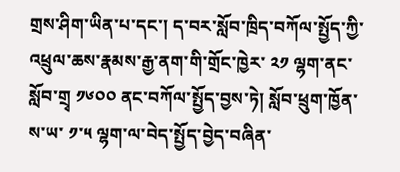གྲས་ཤིག་ཡིན་པ་དང་། ད་བར་སློབ་ཁྲིད་བཀོལ་སྤྱོད་ཀྱི་འཕྲུལ་ཆས་རྣམས་རྒྱ་ནག་གི་གྲོང་ཁྱེར་ ༢༡ ལྷག་ནང་སློབ་གྲྭ ༡༦༠༠ ནང་བཀོལ་སྤྱོད་བྱས་ཏེ། སློབ་ཕྲུག་ཁྱོན་ས་ཡ་ ༡་༥ ལྷག་ལ་བེད་སྤྱོད་བྱེད་བཞིན་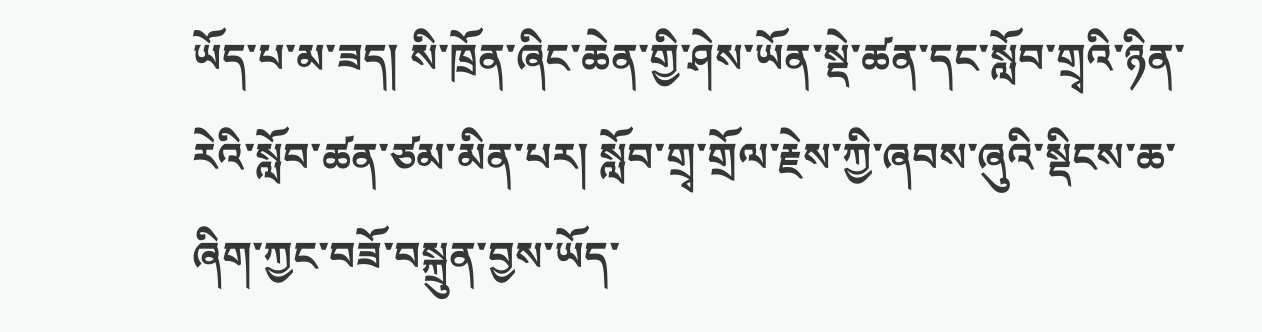ཡོད་པ་མ་ཟད། སི་ཁྲོན་ཞིང་ཆེན་གྱི་ཤེས་ཡོན་སྡེ་ཚན་དང་སློབ་གྲྭའི་ཉིན་རེའི་སློབ་ཚན་ཙམ་མིན་པར། སློབ་གྲྭ་གྲོལ་རྗེས་ཀྱི་ཞབས་ཞུའི་སྡིངས་ཆ་ཞིག་ཀྱང་བཟོ་བསྐྲུན་བྱས་ཡོད་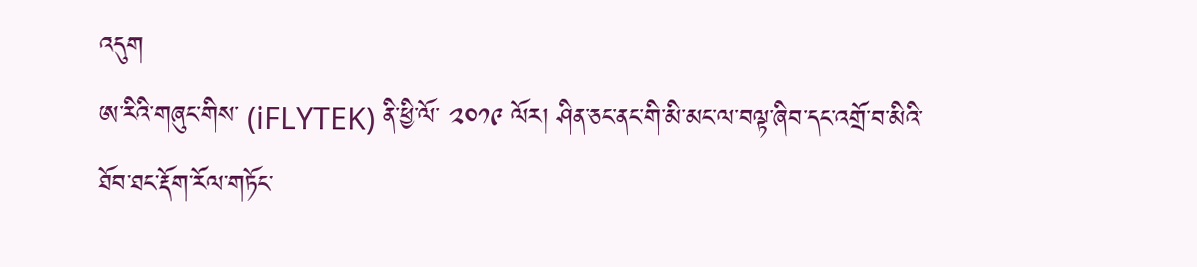འདུག
ཨ་རིའི་གཞུང་གིས་ (iFLYTEK) ནི་ཕྱི་ལོ་ ༢༠༡༩ ལོར། ཤིན་ཅང་ནང་གི་མི་མང་ལ་བལྟ་ཞིབ་དང་འགྲོ་བ་མིའི་ཐོབ་ཐང་རྡོག་རོལ་གཏོང་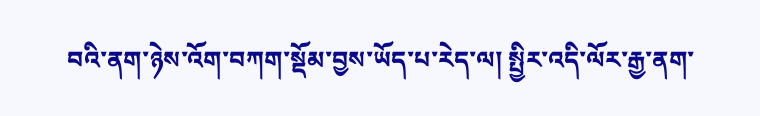བའི་ནག་ཉེས་འོག་བཀག་སྡོམ་བྱས་ཡོད་པ་རེད་ལ། སྤྱིར་འདི་ལོར་རྒྱ་ནག་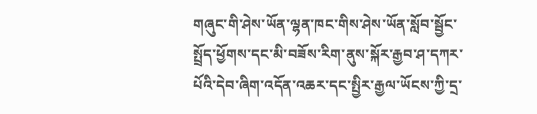གཞུང་གི་ཤེས་ཡོན་ལྷན་ཁང་གིས་ཤེས་ཡོན་སློབ་སྦྱོང་སྤྲོད་ཕྱོགས་དང་མི་བཟོས་རིག་ནུས་སྐོར་རྒྱབ་ཤ་དཀར་པོའི་དེབ་ཞིག་འདོན་འཆར་དང་སྤྱིར་རྒྱལ་ཡོངས་ཀྱི་དྲ་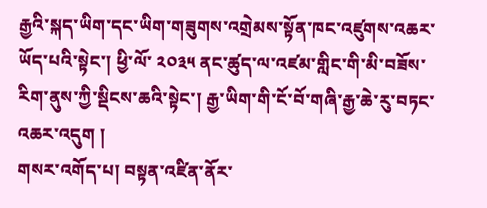རྒྱའི་སྐད་ཡིག་དང་ཡིག་གཟུགས་འགྲེམས་སྟོན་ཁང་འཛུགས་འཆར་ཡོད་པའི་སྟེང་། ཕྱི་ལོ་ ༢༠༣༥ ནང་ཚུད་ལ་འཛམ་གླིང་གི་མི་བཟོས་རིག་ནུས་ཀྱི་སྡིངས་ཆའི་སྟེང་། རྒྱ་ཡིག་གི་ངོ་བོ་གཞི་རྒྱ་ཆེ་རུ་བཏང་འཆར་འདུག །
གསར་འགོད་པ། བསྟན་འཛིན་ནོར་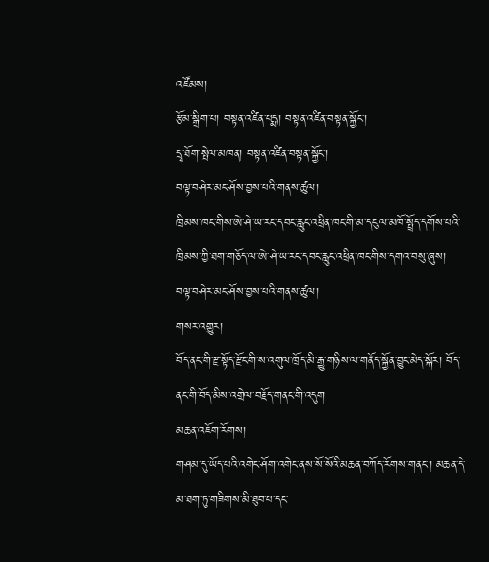འཛོམས།
རྩོམ་སྒྲིག་པ། བསྟན་འཛིན་པདྨ། བསྟན་འཛིན་བསྟན་སྐྱོང་།
དྲྭ་ཐོག་སྤེལ་མཁན། བསྟན་འཛིན་བསྟན་སྐྱོང་།
བལྟ་བཤེར་མང་ཤོས་བྱས་པའི་གནས་ཚུལ།
ཁྲིམས་ཁང་གིས་ཨེ་ཤེ་ཡ་རང་དབང་རླུང་འཕྲིན་ཁང་གི་མ་དངུལ་མཁོ་སྤྲོད་དགོས་པའི་ཁྲིམས་ཀྱི་ཐག་གཅོད་ལ་ཨེ་ཤེ་ཡ་རང་དབང་རླུང་འཕྲིན་ཁང་གིས་དགའ་བསུ་ཞུས།
བལྟ་བཤེར་མང་ཤོས་བྱས་པའི་གནས་ཚུལ།
གསར་འགྱུར།
བོད་ནང་གི་རྫ་སྟོད་རྫོང་གི་ས་འགུལ་ཁྲོད་མི་རྒྱུ་གཉིས་ལ་གནོད་སྐྱོན་བྱུང་མེད་སྐོར། བོད་ནང་གི་བོད་མིས་འགྲེལ་བརྗོད་གནང་གི་འདུག
མཆན་འཇོག་རོགས།
གཤམ་དུ་ཡོད་པའི་འགེང་ཤོག་འགེང་ནས་སོ་སོའི་མཆན་བཀོད་རོགས་གནང་། མཆན་དེ་མ་ཐག་ཏུ་གཟིགས་མི་ཐུབ་པ་དང་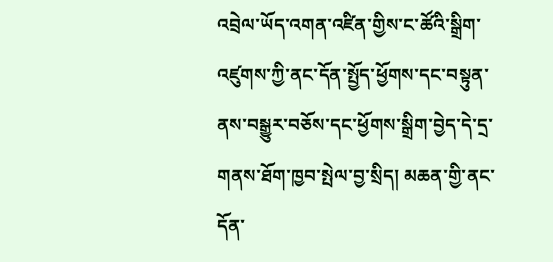འབྲེལ་ཡོད་འགན་འཛིན་གྱིས་ང་ཚོའི་སྒྲིག་འཛུགས་ཀྱི་ནང་དོན་སྤྱོད་ཕྱོགས་དང་བསྟུན་ནས་བསྒྱུར་བཅོས་དང་ཕྱོགས་སྒྲིག་བྱེད་དེ་དྲ་གནས་ཐོག་ཁྱབ་སྤེལ་བྱ་སྲིད། མཆན་གྱི་ནང་དོན་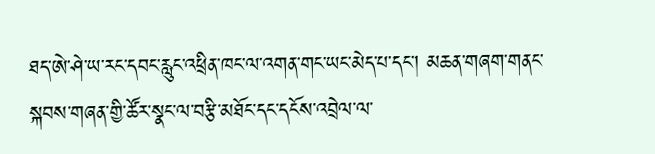ཐད་ཨེ་ཤེ་ཡ་རང་དབང་རླུང་འཕྲིན་ཁང་ལ་འགན་གང་ཡང་མེད་པ་དང་། མཆན་གཞག་གནང་སྐབས་གཞན་གྱི་ཚོར་སྣང་ལ་བརྩི་མཐོང་དང་དངོས་འབྲེལ་ལ་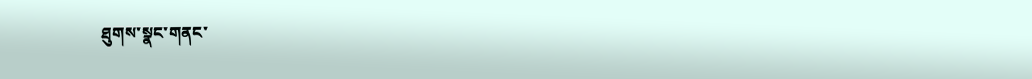ཐུགས་སྣང་གནང་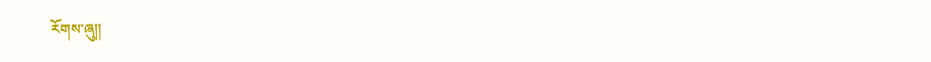རོགས་ཞུ༎